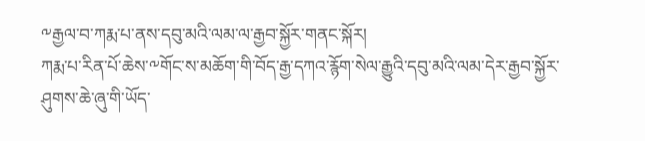༸རྒྱལ་བ་ཀརྨ་པ་ནས་དབུ་མའི་ལམ་ལ་རྒྱབ་སྐྱོར་གནང་སྐོར།
ཀརྨ་པ་རིན་པོ་ཆེས་༸གོང་ས་མཆོག་གི་བོད་རྒྱ་དཀའ་རྙོག་སེལ་རྒྱུའི་དབུ་མའི་ལམ་དེར་རྒྱབ་སྐྱོར་ཤུགས་ཆེ་ཞུ་གི་ཡོད་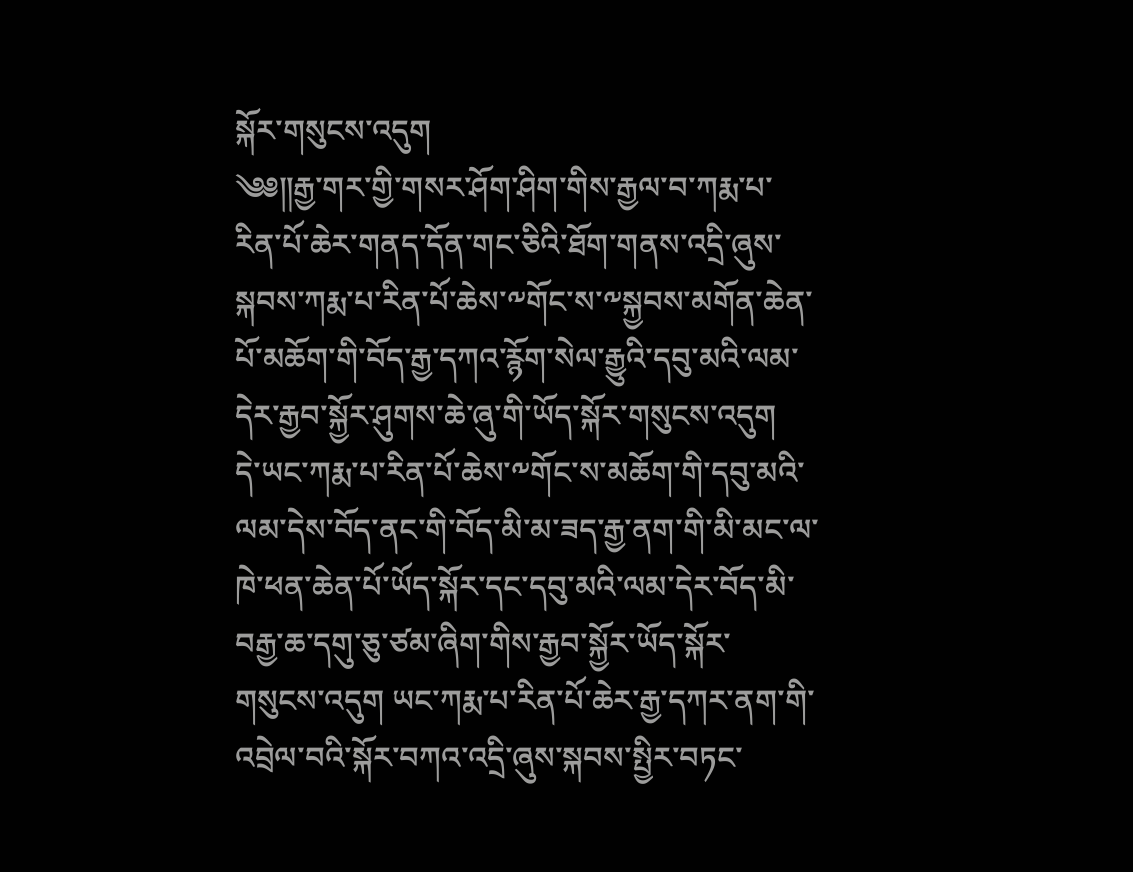སྐོར་གསུངས་འདུག
༄༅༎རྒྱ་གར་གྱི་གསར་ཤོག་ཤིག་གིས་རྒྱལ་བ་ཀརྨ་པ་རིན་པོ་ཆེར་གནད་དོན་གང་ཅིའི་ཐོག་གནས་འདྲི་ཞུས་སྐབས་ཀརྨ་པ་རིན་པོ་ཆེས་༸གོང་ས་༸སྐྱབས་མགོན་ཆེན་པོ་མཆོག་གི་བོད་རྒྱ་དཀའ་རྙོག་སེལ་རྒྱུའི་དབུ་མའི་ལམ་དེར་རྒྱབ་སྐྱོར་ཤུགས་ཆེ་ཞུ་གི་ཡོད་སྐོར་གསུངས་འདུག
དེ་ཡང་ཀརྨ་པ་རིན་པོ་ཆེས་༸གོང་ས་མཆོག་གི་དབུ་མའི་ལམ་དེས་བོད་ནང་གི་བོད་མི་མ་ཟད་རྒྱ་ནག་གི་མི་མང་ལ་ཁེ་ཕན་ཆེན་པོ་ཡོད་སྐོར་དང་དབུ་མའི་ལམ་དེར་བོད་མི་བརྒྱ་ཆ་དགུ་ཅུ་ཙམ་ཞིག་གིས་རྒྱབ་སྐྱོར་ཡོད་སྐོར་གསུངས་འདུག ཡང་ཀརྨ་པ་རིན་པོ་ཆེར་རྒྱ་དཀར་ནག་གི་འབྲེལ་བའི་སྐོར་བཀའ་འདྲི་ཞུས་སྐབས་སྤྱིར་བཏང་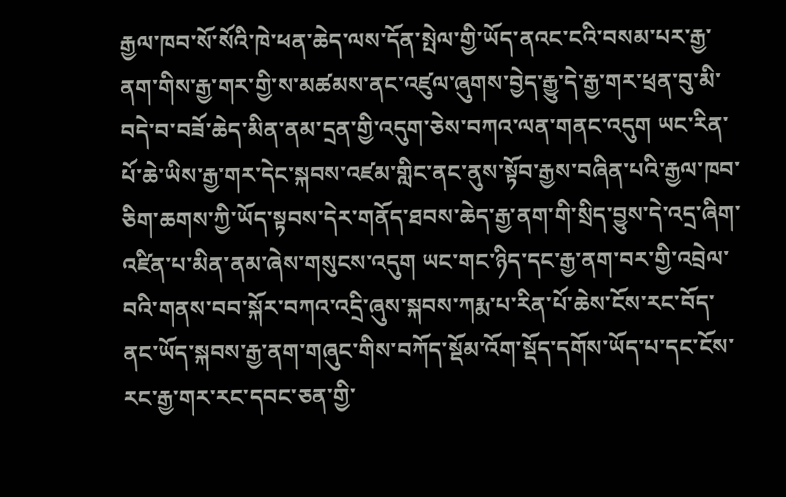རྒྱལ་ཁབ་སོ་སོའི་ཁེ་ཕན་ཆེད་ལས་དོན་སྤེལ་གྱི་ཡོད་ནའང་ངའི་བསམ་པར་རྒྱ་ནག་གིས་རྒྱ་གར་གྱི་ས་མཚམས་ནང་འཛུལ་ཞུགས་བྱེད་རྒྱུ་དེ་རྒྱ་གར་ཕྲན་བུ་མི་བདེ་བ་བཟོ་ཆེད་མིན་ནམ་དྲན་གྱི་འདུག་ཅེས་བཀའ་ལན་གནང་འདུག ཡང་རིན་པོ་ཆེ་ཡིས་རྒྱ་གར་དེང་སྐབས་འཛམ་གླིང་ནང་ནུས་སྟོབ་རྒྱས་བཞིན་པའི་རྒྱལ་ཁབ་ཅིག་ཆགས་ཀྱི་ཡོད་སྟབས་དེར་གནོད་ཐབས་ཆེད་རྒྱ་ནག་གི་སྲིད་བྱུས་དེ་འདྲ་ཞིག་འཛིན་པ་མིན་ནམ་ཞེས་གསུངས་འདུག ཡང་གང་ཉིད་དང་རྒྱ་ནག་བར་གྱི་འབྲེལ་བའི་གནས་བབ་སྐོར་བཀའ་འདྲི་ཞུས་སྐབས་ཀརྨ་པ་རིན་པོ་ཆེས་ངོས་རང་བོད་ནང་ཡོད་སྐབས་རྒྱ་ནག་གཞུང་གིས་བཀོད་སྡོམ་འོག་སྡོད་དགོས་ཡོད་པ་དང་ངོས་རང་རྒྱ་གར་རང་དབང་ཅན་གྱི་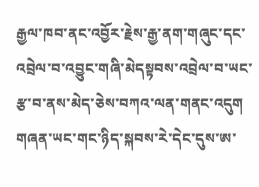རྒྱལ་ཁབ་ནང་འབྱོར་རྗེས་རྒྱ་ནག་གཞུང་དང་འབྲེལ་བ་འབྱུང་གཞི་མེདསྟབས་འབྲེལ་བ་ཡང་རྩ་བ་ནས་མེད་ཅེས་བཀའ་ལན་གནང་འདུག གཞན་ཡང་གང་ཉིད་སྐབས་རེ་དེང་དུས་ཨ་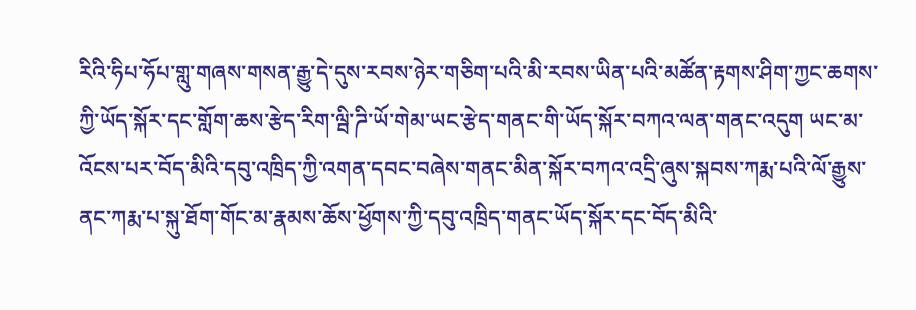རིའི་ཧིཔ་ཧོཔ་གླུ་གཞས་གསན་རྒྱུ་དེ་དུས་རབས་ཉེར་གཅིག་པའི་མི་རབས་ཡིན་པའི་མཚོན་རྟགས་ཤིག་ཀྱང་ཆགས་ཀྱི་ཡོད་སྐོར་དང་གློག་ཆས་རྩེད་རིག་ལྦི་ཌི་ཡོ་གེམ་ཡང་རྩེད་གནང་གི་ཡོད་སྐོར་བཀའ་ལན་གནང་འདུག ཡང་མ་འོངས་པར་བོད་མིའི་དབུ་འཁྲིད་ཀྱི་འགན་དབང་བཞེས་གནང་མིན་སྐོར་བཀའ་འདྲི་ཞུས་སྐབས་ཀརྨ་པའི་ལོ་རྒྱུས་ནང་ཀརྨ་པ་སྐུ་ཐོག་གོང་མ་རྣམས་ཆོས་ཕྱོགས་ཀྱི་དབུ་འཁྲིད་གནང་ཡོད་སྐོར་དང་བོད་མིའི་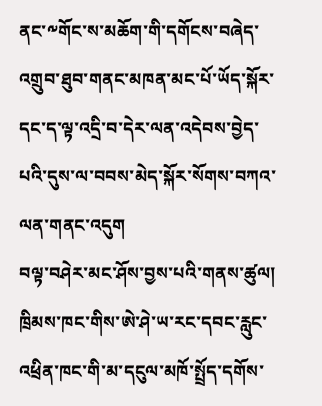ནང་༸གོང་ས་མཆོག་གི་དགོངས་བཞེད་འགྲུབ་ཐུབ་གནང་མཁན་མང་པོ་ཡོད་སྐོར་དང་ད་ལྟ་འདྲི་བ་དེར་ལན་འདེབས་བྱེད་པའི་དུས་ལ་བབས་མེད་སྐོར་སོགས་བཀའ་ལན་གནང་འདུག
བལྟ་བཤེར་མང་ཤོས་བྱས་པའི་གནས་ཚུལ།
ཁྲིམས་ཁང་གིས་ཨེ་ཤེ་ཡ་རང་དབང་རླུང་འཕྲིན་ཁང་གི་མ་དངུལ་མཁོ་སྤྲོད་དགོས་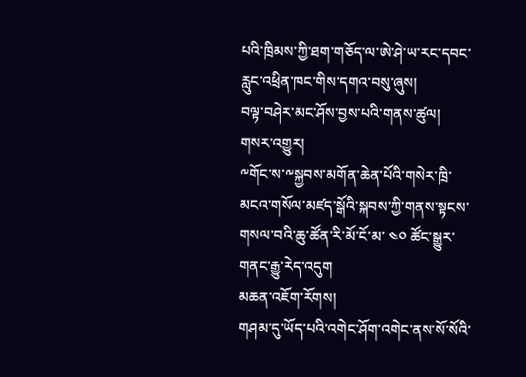པའི་ཁྲིམས་ཀྱི་ཐག་གཅོད་ལ་ཨེ་ཤེ་ཡ་རང་དབང་རླུང་འཕྲིན་ཁང་གིས་དགའ་བསུ་ཞུས།
བལྟ་བཤེར་མང་ཤོས་བྱས་པའི་གནས་ཚུལ།
གསར་འགྱུར།
༸གོང་ས་༸སྐྱབས་མགོན་ཆེན་པོའི་གསེར་ཁྲི་མངའ་གསོལ་མཛད་སྒོའི་སྐབས་ཀྱི་གནས་སྟངས་གསལ་བའི་ཆུ་ཚོན་རི་མོ་ངོ་མ་ ༤༠ ཚོང་སྒྱུར་གནང་རྒྱུ་རེད་འདུག
མཆན་འཇོག་རོགས།
གཤམ་དུ་ཡོད་པའི་འགེང་ཤོག་འགེང་ནས་སོ་སོའི་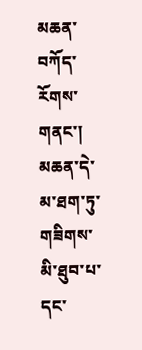མཆན་བཀོད་རོགས་གནང་། མཆན་དེ་མ་ཐག་ཏུ་གཟིགས་མི་ཐུབ་པ་དང་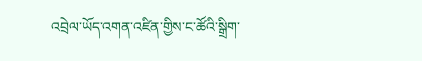འབྲེལ་ཡོད་འགན་འཛིན་གྱིས་ང་ཚོའི་སྒྲིག་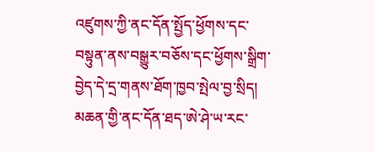འཛུགས་ཀྱི་ནང་དོན་སྤྱོད་ཕྱོགས་དང་བསྟུན་ནས་བསྒྱུར་བཅོས་དང་ཕྱོགས་སྒྲིག་བྱེད་དེ་དྲ་གནས་ཐོག་ཁྱབ་སྤེལ་བྱ་སྲིད། མཆན་གྱི་ནང་དོན་ཐད་ཨེ་ཤེ་ཡ་རང་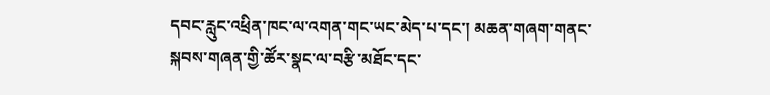དབང་རླུང་འཕྲིན་ཁང་ལ་འགན་གང་ཡང་མེད་པ་དང་། མཆན་གཞག་གནང་སྐབས་གཞན་གྱི་ཚོར་སྣང་ལ་བརྩི་མཐོང་དང་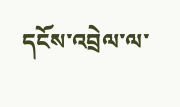དངོས་འབྲེལ་ལ་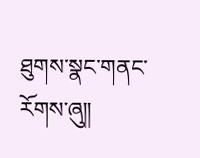ཐུགས་སྣང་གནང་རོགས་ཞུ༎